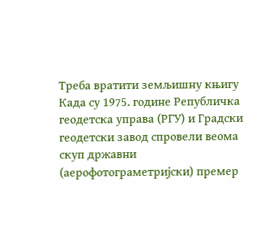Треба вратити земљишну књигу
Када су 1975. године Републичка геодетска управа (РГУ) и Градски геодетски завод спровели веома скуп државни (аерофотограметријски) премер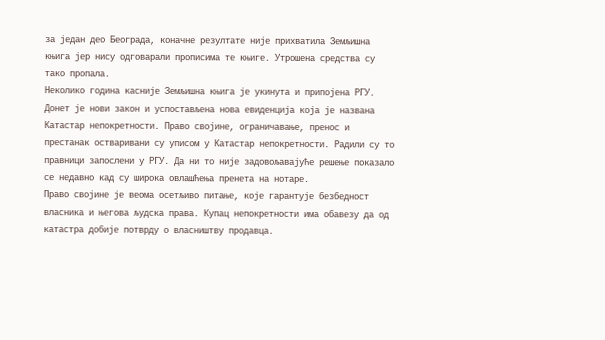за један део Београда, коначне резултате није прихватила Земљишна књига јер нису одговарали прописима те књиге. Утрошена средства су тако пропала.
Неколико година касније Земљишна књига је укинута и припојена РГУ. Донет је нови закон и успостављена нова евиденција која је названа Катастар непокретности. Право својине, ограничавање, пренос и престанак остваривани су уписом у Катастар непокретности. Радили су то правници запослени у РГУ. Да ни то није задовољавајуће решење показало се недавно кад су широка овлашћења пренета на нотаре.
Право својине је веома осетљиво питање, које гарантује безбедност власника и његова људска права. Купац непокретности има обавезу да од катастра добије потврду о власништву продавца.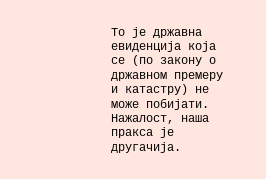То је државна евиденција која се (по закону о државном премеру и катастру) не може побијати. Нажалост, наша пракса је другачија.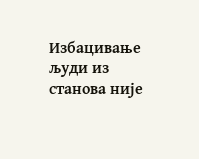Избацивање људи из станова није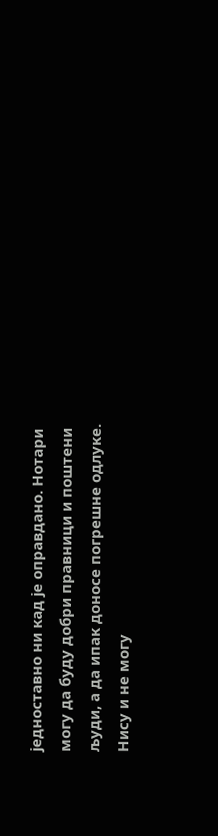једноставно ни кад је оправдано. Нотари могу да буду добри правници и поштени људи, а да ипак доносе погрешне одлуке. Нису и не могу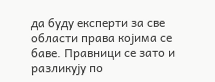да буду експерти за све области права којима се баве. Правници се зато и разликују по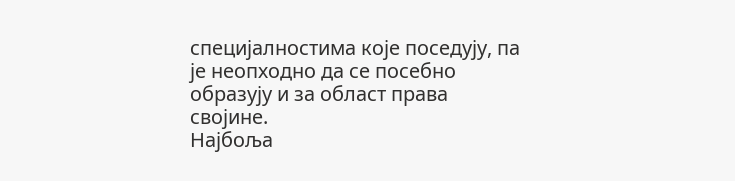специјалностима које поседују, па је неопходно да се посебно образују и за област права својине.
Најбоља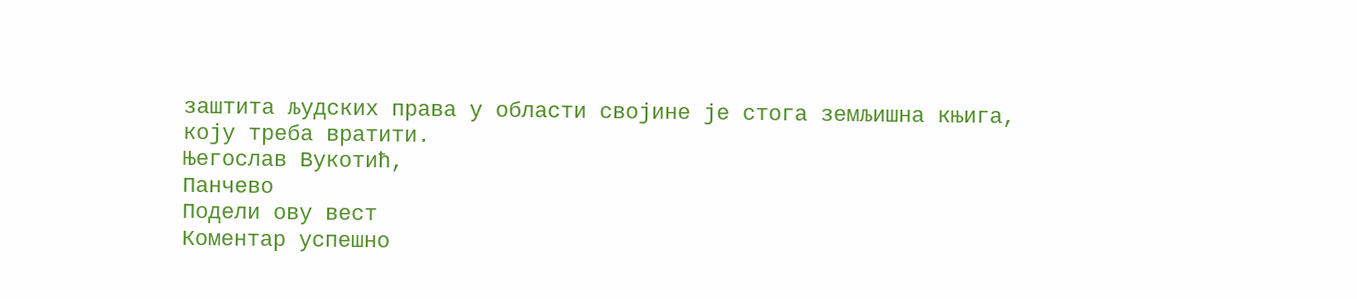заштита људских права у области својине је стога земљишна књига, коју треба вратити.
Његослав Вукотић,
Панчево
Подели ову вест
Комeнтар успeшно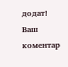додат!
Ваш комeнтар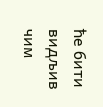ћe бити видљив чим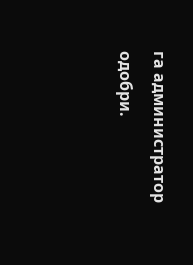га администратор одобри.